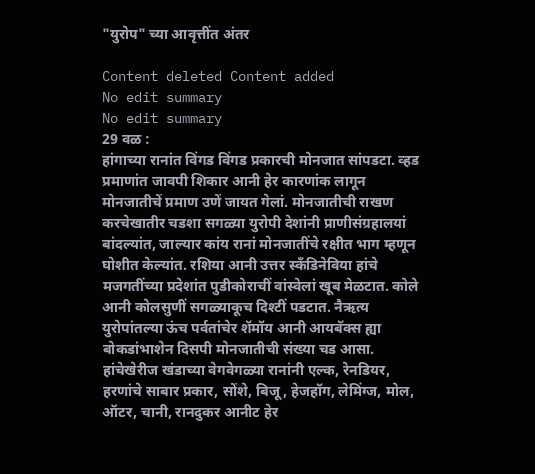"युरोप" च्या आवृत्तींत अंतर

Content deleted Content added
No edit summary
No edit summary
29 वळ :
हांगाच्या रानांत विंगड विंगड प्रकारची मोनजात सांपडटा. व्हड प्रमाणांत जावपी शिकार आनी हेर कारणांक लागून मोनजातीचें प्रमाण उणें जायत गेलां. मोनजातीची राखण करचेखातीर चडशा सगळ्या युरोपी देशांनी प्राणीसंग्रहालयां बांदल्यांत, जाल्यार कांय रानां मोनजातींचे रक्षीत भाग म्हणून घोशीत केल्यांत. रशिया आनी उत्तर स्कँडिनेविया हांचे मजगतींच्या प्रदेशांत पुडीकोराचीं वांस्वेलां खूब मेळटात. कोले आनी कोलसुणीं सगळ्याकूच दिश्टीं पडटात. नैऋत्य युरोपांतल्या ऊंच पर्वतांचेर शॅमॉय आनी आयबॅक्स ह्या बोकडांभाशेन दिसपी मोनजातीची संख्या चड आसा. हांचेखेरीज खंडाच्या वेगवेगळ्या रानांनी एल्क, रेनडियर, हरणांचे साबार प्रकार, सोंशे, बिजू, हेजहॉग, लेमिंग्ज, मोल, ऑटर, चानी, रानदुकर आनीट हेर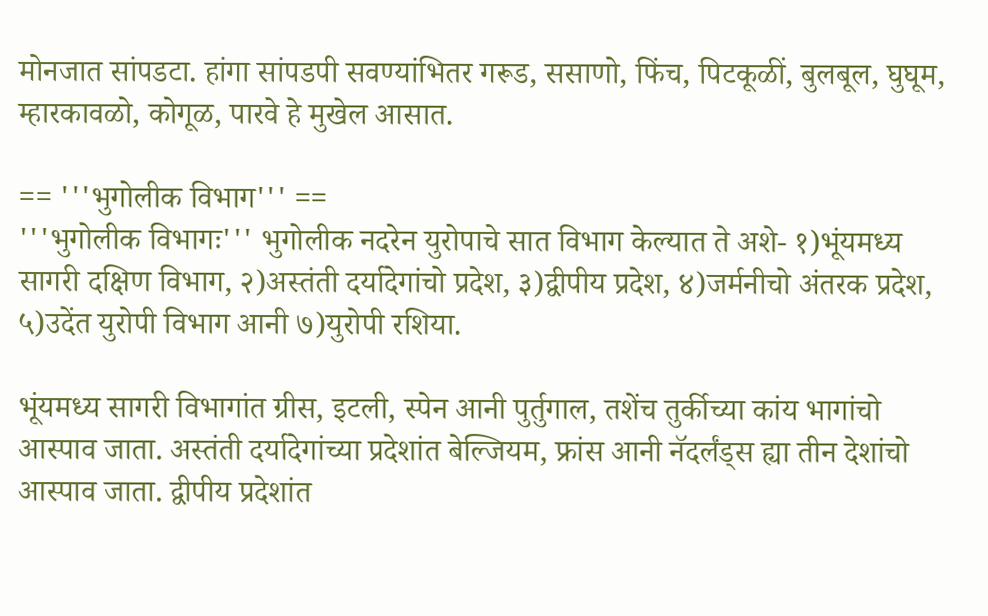मोनजात सांपडटा. हांगा सांपडपी सवण्यांभितर गरूड, ससाणो, फिंच, पिटकूळीं, बुलबूल, घुघूम, म्हारकावळो, कोगूळ, पारवे हे मुखेल आसात.

== '''भुगोलीक विभाग''' ==
'''भुगोलीक विभागः''' भुगोलीक नदरेन युरोपाचे सात विभाग केल्यात ते अशे- १)भूंयमध्य सागरी दक्षिण विभाग, २)अस्तंती दर्यादेगांचो प्रदेश, ३)द्वीपीय प्रदेश, ४)जर्मनीचो अंतरक प्रदेश, ५)उदेंत युरोपी विभाग आनी ७)युरोपी रशिया.

भूंयमध्य सागरी विभागांत ग्रीस, इटली, स्पेन आनी पुर्तुगाल, तशेंच तुर्कीच्या कांय भागांचो आस्पाव जाता. अस्तंती दर्यादेगांच्या प्रदेशांत बेल्जियम, फ्रांस आनी नॅदर्लंड्स ह्या तीन देशांचो आस्पाव जाता. द्वीपीय प्रदेशांत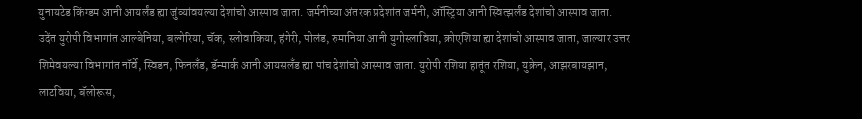युनायटेड किंग्डम आनी आयर्लंड ह्या जुंव्यांवयल्या देशांचो आस्पाव जाता. जर्मनीच्या अंतरक प्रदेशांत जर्मनी, ऑस्ट्रिया आनी स्वित्झर्लंड देशांचो आस्पाव जाता. उदेंत युरोपी विभागांत आल्बेनिया, बल्गेरिया, चॅक, स्लोवाकिया, हंगेरी, पोलंड, रुमानिया आनी युगोस्लाविया, क्रोएशिया ह्या देशांचो आस्पाव जाता, जाल्यार उत्तर शिमेवयल्या विभागांत नॉर्वे, स्विडन, फिनलँड, डॅन्मार्क आनी आयसलँड ह्या पांच देशांचो आस्पाव जाता. युरोपी रशिया हातूंत रशिया, युक्रेन, आझरबायझान, लाटविया, बॅलोरूस,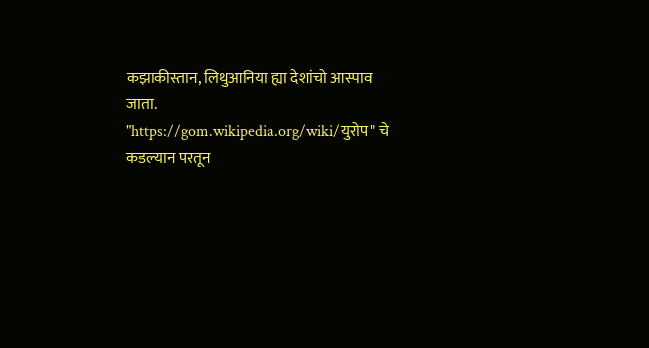कझाकीस्तान, लिथुआनिया ह्या देशांचो आस्पाव जाता.
"https://gom.wikipedia.org/wiki/युरोप" चे कडल्यान परतून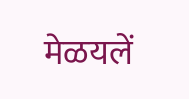मेळयलें